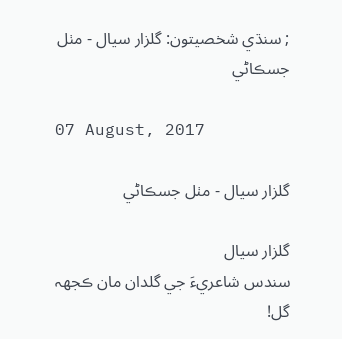; سنڌي شخصيتون: گلزار سيال - مٺل جسڪاڻي

07 August, 2017

گلزار سيال - مٺل جسڪاڻي

گلزار سيال
سندس شاعريءَ جي گلدان مان ڪجھہ گل!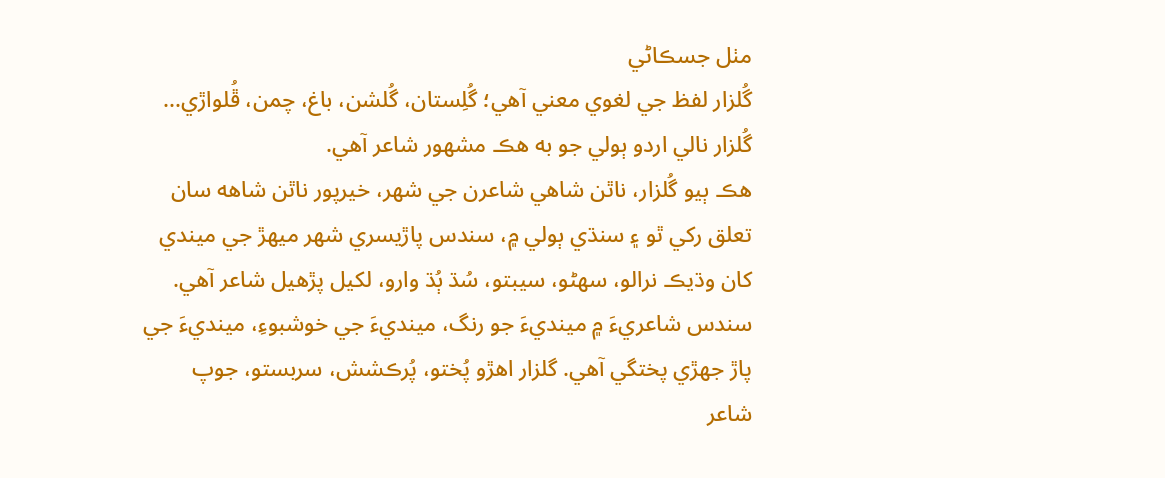مٺل جسڪاڻي
گُلزار لفظ جي لغوي معني آهي؛ گُلِستان، گُلشن، باغ، چمن، ڦُلواڙي...
گُلزار نالي اردو ٻولي جو به هڪ مشهور شاعر آهي.
هڪ ٻيو گُلزار، ناٿن شاهي شاعرن جي شهر، خيرپور ناٿن شاهه سان تعلق رکي ٿو ۽ سنڌي ٻولي ۾، سندس پاڙيسري شهر ميهڙ جي ميندي کان وڌيڪ نرالو، سهڻو، سيبتو، سُڌ ٻُڌ وارو، لکيل پڙهيل شاعر آهي. سندس شاعريءَ ۾ مينديءَ جو رنگ، مينديءَ جي خوشبوءِ، مينديءَ جي پاڙ جهڙي پختگي آهي. گلزار اهڙو پُختو، پُرڪشش، سربستو، جوپ شاعر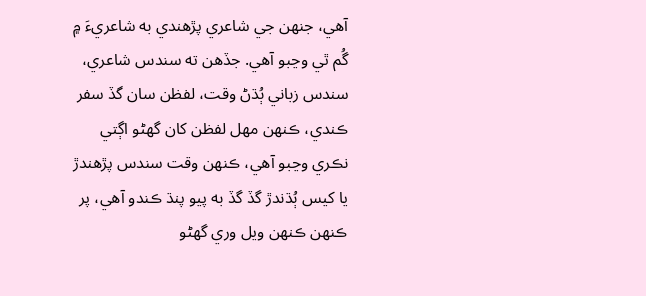آهي، جنهن جي شاعري پڙهندي به شاعريءَ ۾ گُم ٿي وڃبو آهي. جڏھن ته سندس شاعري، سندس زباني ٻُڌڻ وقت، لفظن سان گڏ سفر ڪندي، ڪنهن مهل لفظن کان گهڻو اڳتي نڪري وڃبو آهي، ڪنهن وقت سندس پڙهندڙ يا کيس ٻُڌندڙ گڏ گڏ به پيو پنڌ ڪندو آهي، پر ڪنهن ڪنهن ويل وري گهڻو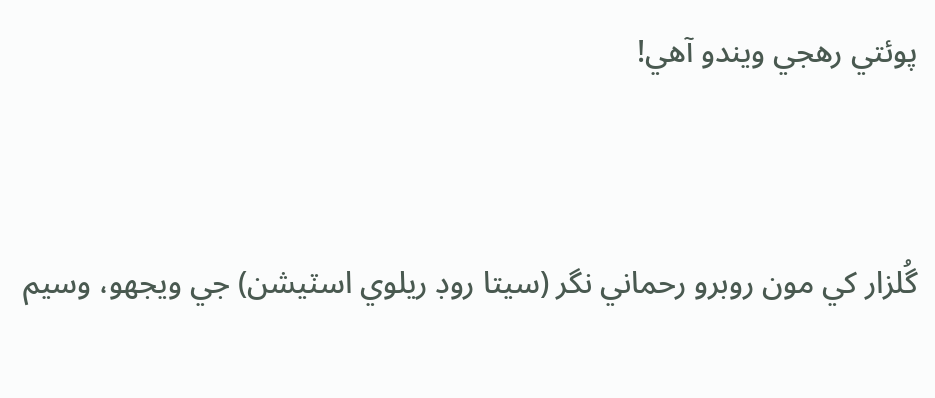پوئتي رهجي ويندو آهي!


گُلزار کي مون روبرو رحماني نگر (سيتا روڊ ريلوي اسٽيشن) جي ويجھو، وسيم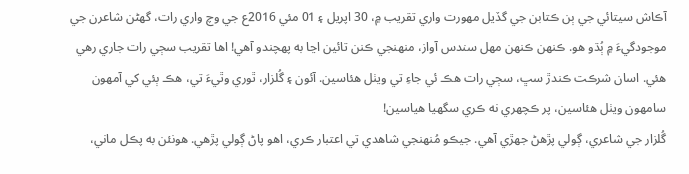آڪاش سيتائي جي ٻن ڪتابن جي گڏيل مهورت واري تقريب ۾، 30 اپريل ۽ 01 مئي 2016ع جي وچ واري رات، گھڻن شاعرن جي موجودگيءَ ۾ ٻُڌو ھو. ڪنھن ڪنھن مھل سندس آواز، منھنجي ڪنن تائين اڃا به پھچندو آھي! اها تقريب سڄي رات جاري رهي هئي. اسان شرڪت ڪندڙ سڀ، سڄي رات ھڪ ئي جاءِ تي ويٺل هئاسين. آئون ۽ گُلزار، ٿوري وٿيءَ تي، ھڪ ٻئي کي آمھون سامھون ويٺل ھئاسين، پر ڪچھري نه ڪري سگھيا ھياسين!
گُلزار جي شاعري، ڳولي پڙھڻ جھڙي آھي. جيڪو مُنھنجي شاھدي تي اعتبار ڪري، اھو پاڻ ڳولي پڙھي. ھونئن به پڪل ماني،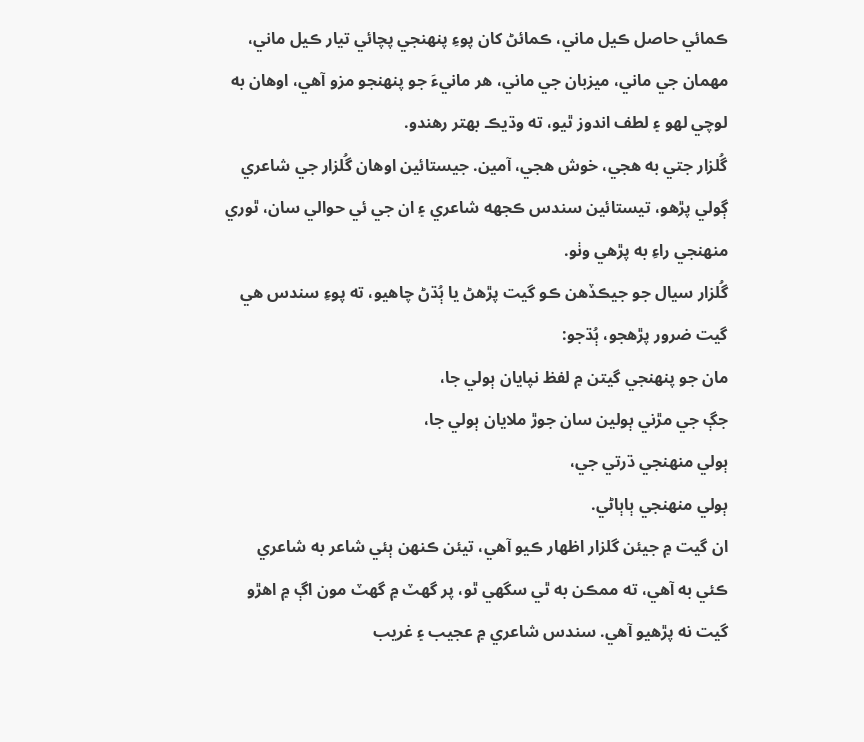ڪمائي حاصل ڪيل ماني، ڪمائڻ کان پوءِ پنھنجي پچائي تيار ڪيل ماني، مھمان جي ماني، ميزبان جي ماني، ھر مانيءَ جو پنھنجو مزو آھي، اوھان به لوچي لھو ۽ لطف اندوز ٿيو، ته وڌيڪ بھتر رھندو.
گُلزار جتي به ھجي، خوش ھجي، آمين. جيستائين اوهان گُلزار جي شاعري ڳولي پڙهو، تيستائين سندس ڪجهه شاعري ۽ ان جي ئي حوالي سان، ٿوري منهنجي راءِ به پڙهي وٺو.
گُلزار سيال جو جيڪڏهن ڪو گيت پڙهڻ يا ٻُڌڻ چاهيو، ته پوءِ سندس هي گيت ضرور پڙهجو، ٻُڌجو:
مان جو پنھنجي گيتن ۾ لفظ نپايان ٻولي جا،
جڳ جي مڙني ٻولين سان جوڙ ملايان ٻولي جا،
ٻولي منھنجي ڌرتي جي،
ٻولي منھنجي ٻاٻاڻي.
ان گيت ۾ جيئن گلزار اظهار ڪيو آهي، تيئن ڪنهن ٻئي شاعر به شاعري ڪئي به آهي، ته ممڪن به ٿي سگهي ٿو، پر گهٽ ۾ گهٽ مون اڳ ۾ اهڙو گيت نه پڙهيو آهي. سندس شاعري ۾ عجيب ۽ غريب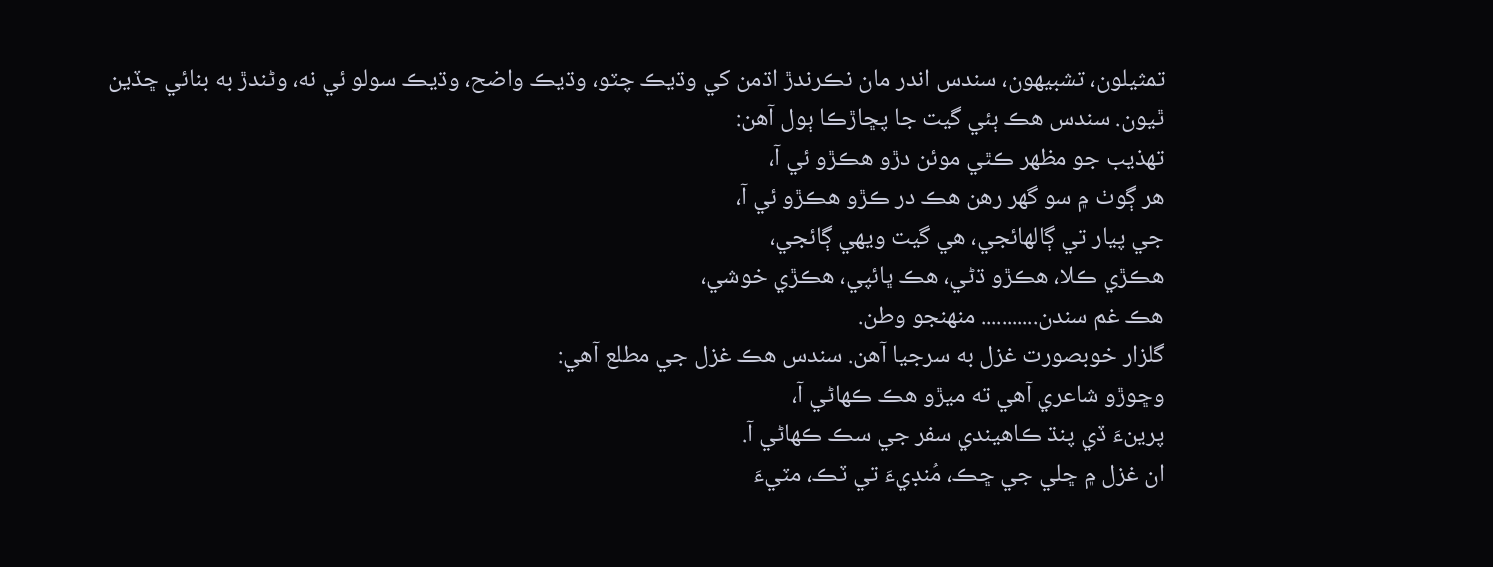تمثيلون، تشبيهون، سندس اندر مان نڪرندڙ اڌمن کي وڌيڪ چٽو، وڌيڪ واضح، وڌيڪ سولو ئي نه، وڻندڙ به بنائي ڇڏين ٿيون. سندس هڪ ٻئي گيت جا پڇاڙڪا ٻول آهن:
تهذيب جو مظهر ڪٿي موئن دڙو هڪڙو ئي آ،
هر ڳوٺ ۾ سو گهر رهن هڪ در ڪڙو هڪڙو ئي آ،
جي پيار تي ڳالهائجي، هي گيت ويهي ڳائجي،
هڪڙي ڪلا، هڪڙو ڌڻي، هڪ ڀائپي، هڪڙي خوشي،
هڪ غم سندن........... منهنجو وطن.
گلزار خوبصورت غزل به سرجيا آهن. سندس هڪ غزل جي مطلع آهي:
وڇوڙو شاعري آهي ته ميڙو هڪ ڪهاڻي آ،
پرينءَ ڏي پنڌ ڪاهيندي سفر جي سڪ ڪهاڻي آ.
ان غزل ۾ ڇلي جي ڇڪ، مُنڊيءَ تي ٽڪ، مٽيءَ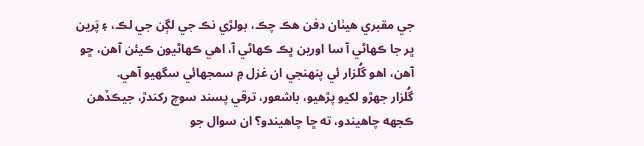جي مقبري هيٺان دفن هڪ چڪ، بولڙي نڪ جي لڳن جي لڪ، ۽ پَرين ڀر جا ڪهاڻي آ سا اورين ڀڪ ڪهاڻي آ، اهي ڪهاڻيون ڪيئن آهن، ڇو آهن، اهو گُلزار ئي پنهنجي ان غزل ۾ سمجهائي سگهيو آهي.
گُلزار جهڙو لکيو پڙهيو، باشعور، ترقي پسند سوچ رکندڙ، جيڪڏهن ڪجهه چاهيندو، ته ڇا چاهيندو؟ ان سوال جو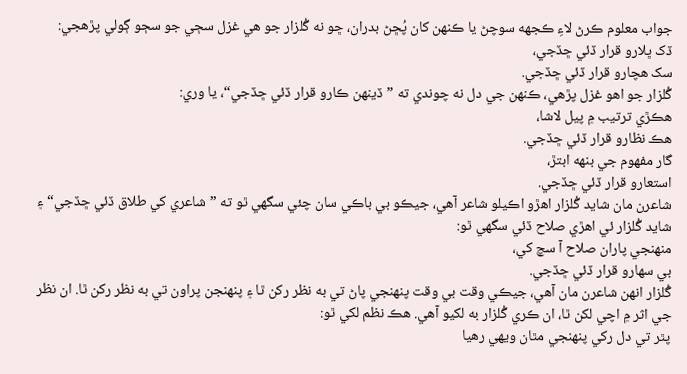جواب معلوم ڪرڻ لاءِ ڪجهه سوچڻ يا ڪنهن کان پُڇڻ بدران، ڇو نه گُلزار جو هي غزل سڄي جو سڄو ڳولي پڙهجي:
ڏک ڀلارو قرار ڏئي ڇڏجي،
سک هچارو قرار ڏئي ڇڏجي.
گُلزار جو اهو غزل پڙهي، ڪنهن جي دل نه چوندي ته ”ڏينهن ڪارو قرار ڏئي ڇڏجي“، يا وري:
هڪڙي ترتيب ۾ پيل لاشا،
هڪ نظارو قرار ڏئي ڇڏجي.
گار مفهوم جي بنهه ابتڙ،
استعارو قرار ڏئي ڇڏجي.
شاعرن مان شايد گُلزار اهڙو اڪيلو شاعر آهي، جيڪو بي باڪي سان چئي سگهي ٿو ته ”شاعري کي طلاق ڏئي ڇڏجي“ ۽ شايد گُلزار ئي اهڙي صلاح ڏئي سگهي ٿو:
منهنجي پاران صلاح آ سچ کي،
بي سهارو قرار ڏئي ڇڏجي.
گُلزار انهن شاعرن مان آهي، جيڪي وقت بي وقت پنهنجي پاڻ تي به نظر رکن ٿا ۽ پنهنجن پراون تي به نظر رکن ٿا. ان نظر جي اثر ۾ اچي لکن ٿا، ان ڪري گُلزار به لکيو آهي. هڪ نظم لکي ٿو:
پٿر تي دل رکي پنهنجي مٿان ويهي رهيا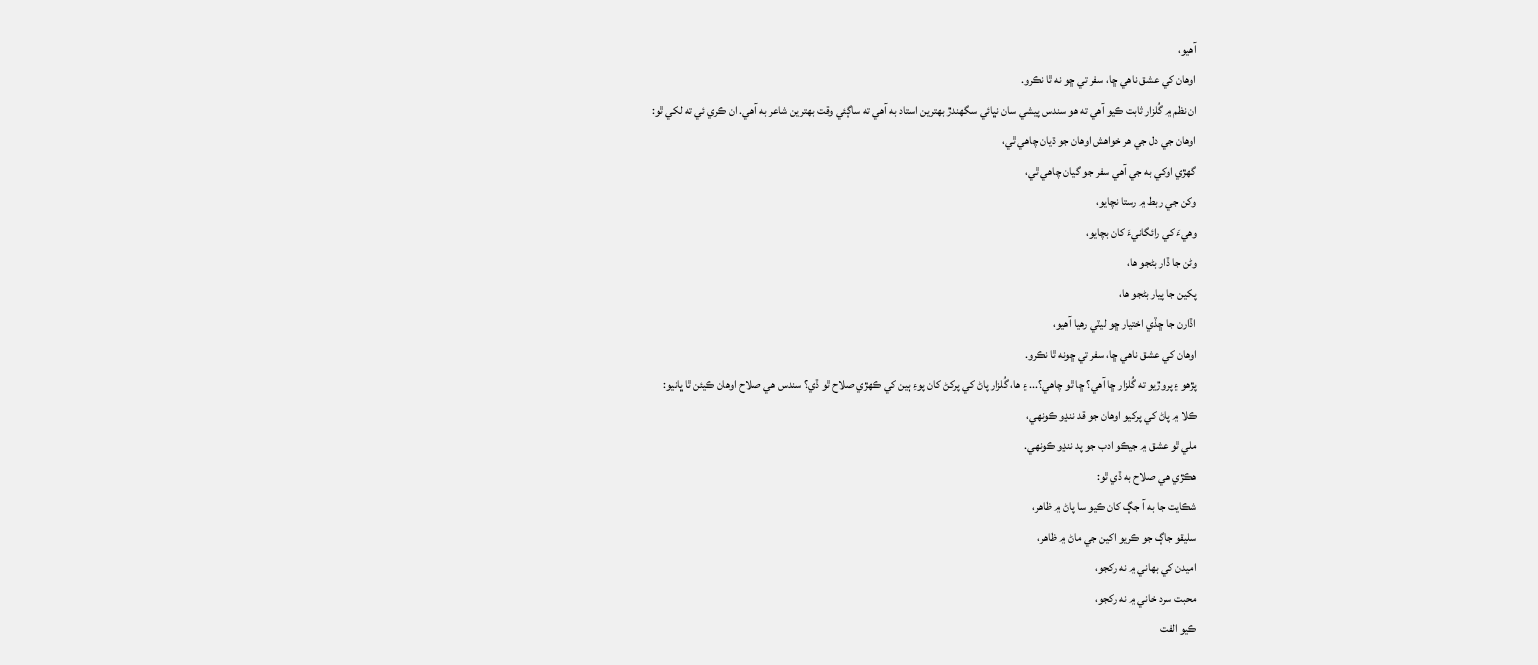آهيو،
اوهان کي عشق ناهي ڇا، سفر تي ڇو نه ٿا نڪرو.
ان نظم ۾ گُلزار ثابت ڪيو آهي ته هو سندس پيشي سان نڀائي سگهندڙ بهترين استاد به آهي ته ساڳئي وقت بهترين شاعر به آهي. ان ڪري ئي ته لکي ٿو:
اوهان جي دل جي هر خواهش اوهان جو ڌيان چاهي ٿي،
گهڙي اوکي به جي آهي سفر جو گيان چاهي ٿي،
وکن جي ربط ۾ رستا نچايو،
وهيءَ کي رائگانيءَ کان بچايو،
وڻن جا ڏار بڻجو ها،
پکين جا پيار بڻجو ها،
اڏارن جا ڇڏي اختيار ڇو ليٽي رهيا آهيو،
اوهان کي عشق ناهي ڇا، سفر تي ڇونه ٿا نڪرو.
پڙهو ۽ پروڙيو ته گُلزار ڇا آهي؟ ڇا ٿو چاهي؟... ۽ ها، گُلزار پاڻ کي پرکڻ کان پوءِ ٻين کي ڪهڙي صلاح ٿو ڏي؟ سندس هي صلاح اوهان ڪيئن ٿا ڀانيو:
ڪلا ۾ پاڻ کي پرکيو اوهان جو قد ننڍو ڪونهي،
ملي ٿو عشق ۾ جيڪو ادب جو پد ننڍو ڪونهي.
هڪڙي هي صلاح به ڏي ٿو:
شڪايت جا به آ جڳ کان ڪيو سا پاڻ ۾ ظاهر،
سليقو جاڳ جو ڪريو اکين جي ماڻ ۾ ظاهر،
اميدن کي بهاني ۾ نه رکجو،
محبت سرد خاني ۾ نه رکجو،
ڪيو الفت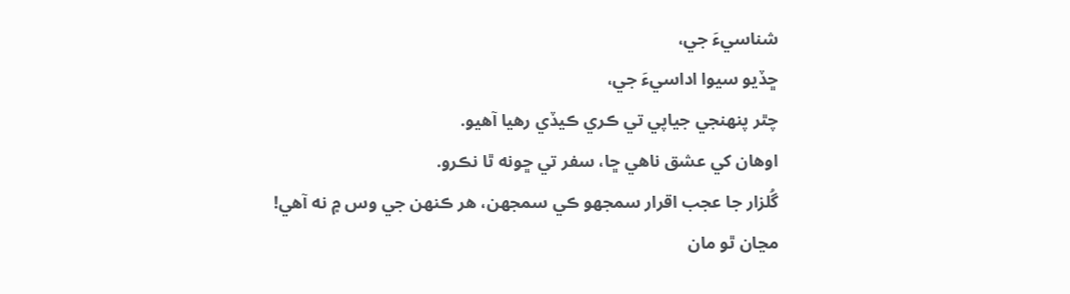شناسيءَ جي،
ڇڏيو سيوا اداسيءَ جي،
چٿر پنهنجي جياپي تي ڪري ڪيڏي رهيا آهيو.
اوهان کي عشق ناهي ڇا، سفر تي ڇونه ٿا نڪرو.
گُلزار جا عجب اقرار سمجهو ڪي سمجهن، هر ڪنهن جي وس ۾ نه آهي!
مڃان ٿو مان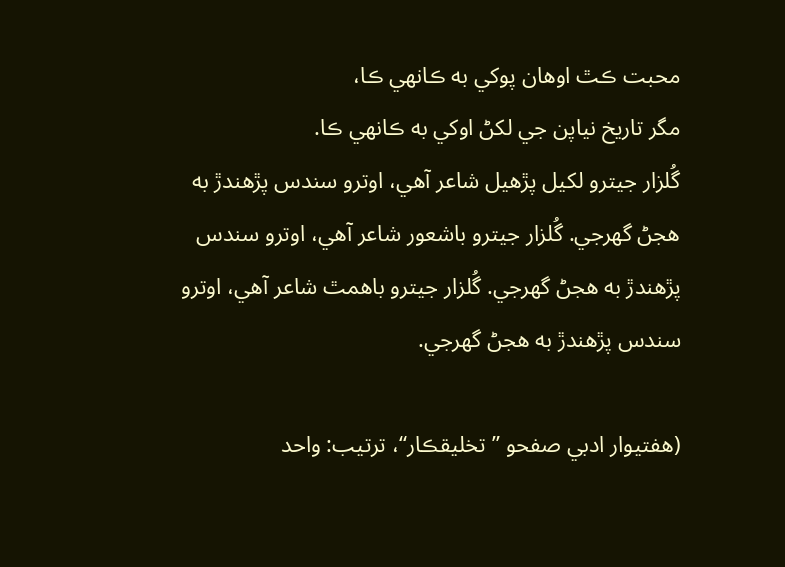محبت ڪٿ اوهان پوکي به ڪانهي ڪا،
مگر تاريخ نياپن جي لکڻ اوکي به ڪانهي ڪا.
گُلزار جيترو لکيل پڙهيل شاعر آهي، اوترو سندس پڙهندڙ به هجڻ گهرجي. گُلزار جيترو باشعور شاعر آهي، اوترو سندس پڙهندڙ به هجڻ گهرجي. گُلزار جيترو باهمٿ شاعر آهي، اوترو سندس پڙهندڙ به هجڻ گهرجي.

(هفتيوار ادبي صفحو ”تخليقڪار“، ترتيب: واحد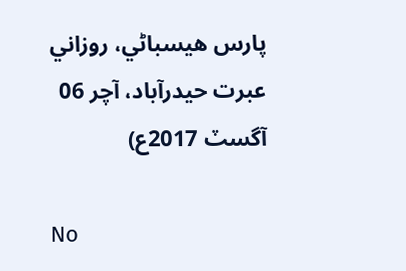پارس هيسباڻي، روزاني عبرت حيدرآباد، آچر 06 آگسٽ 2017ع)

No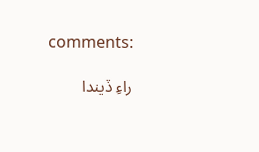comments:

راءِ ڏيندا